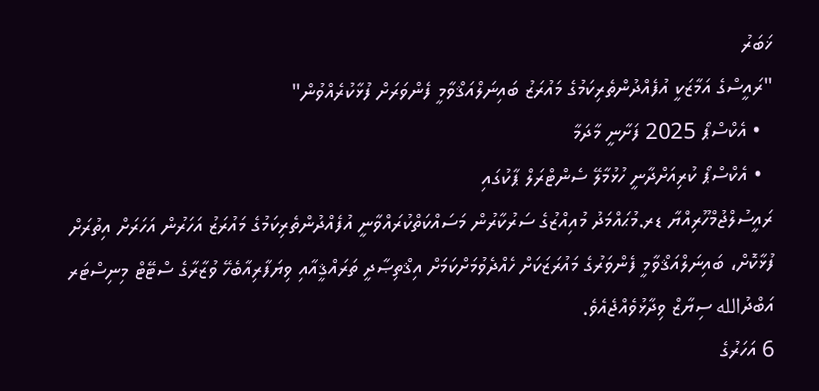ޚަބަރު
"ރައީސްގެ އަމާޒަކީ އުފެއްދުންތެރިކަމުގެ މައުރަޒު ބައިނަލްއަޤްވާމީ ފެންވަރަށް ފުޅާކުރެއްވުން"
  • އެކްސްޕޯ 2025 ފަށާނީ މާދަމާ
  • އެކްސްޕޯ ކުރިއަށްދާނީ ހުޅުމާލޭ ސެންޓްރަލް ޕާކުގައި
ރައީސުލްޖުމްހޫރިއްޔާ ޑރ.މުޙައްމަދު މުއިއްޒުގެ ސަރުކާރުން މަސައްކަތްކުރައްވާނީ އުފެއްދުންތެރިކަމުގެ މައުރަޒު އަހަރުން އަހަރަށް އިތުރަށް ފުޅާކޮށް، ބައިނަލްއަޤްވާމީ ފެންވަރުގެ މައުރަޒަކަށް ހެއްދެވުމަށްކަމަށް އިޤްތިޞާދީ ތަރައްޤީއާއި ވިޔަފާރިއާބެހޭ ވުޒާރާގެ ސްޓޭޓް މިނިސްޓަރ އަބްދުالله ސިޔާޒް ވިދާޅުވެއްޖެއެވެ.
6 އަހަރުގެ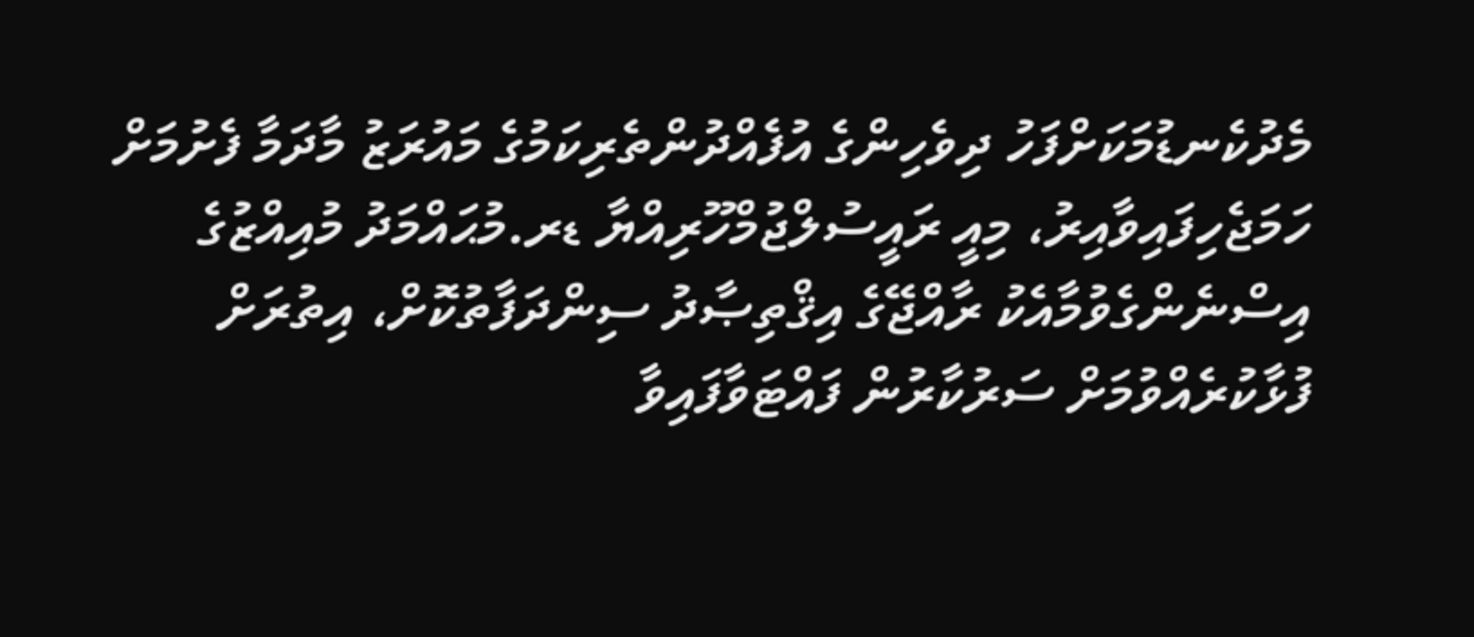މެދުކެނޑުމަކަށްފަހު ދިވެހިންގެ އުފެއްދުންތެރިކަމުގެ މައުރަޒު މާދަމާ ފެށުމަށް ހަމަޖެހިފައިވާއިރު، މިއީ ރައީސުލްޖުމްހޫރިއްޔާ ޑރ.މުޙައްމަދު މުއިއްޒުގެ އިސްނެންގެވުމާއެކު ރާއްޖޭގެ އިޤްތިޞާދު ސިންދަފާތުކޮށް، އިތުރަށް ފުޅާކުރެއްވުމަށް ސަރުކާރުން ފައްޓަވާފައިވާ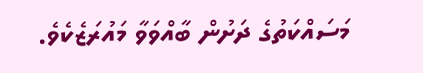މަސައްކަތުގެ ދަށުން ބާއްވަވާ މައުރަޒެކެވެ.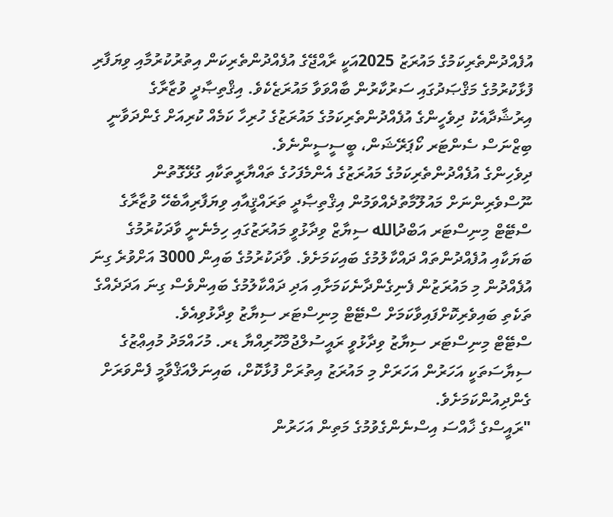އުފެއްދުންތެރިކަމުގެ މައުރަޒު 2025އަކީ ރާއްޖޭގެ އުފެއްދުންތެރިކަން އިތުރުކުރުމާއި ވިޔަފާރި ފުޅާކުރުމުގެ މަޤްޞަދުގައި ސަރުކާރުން ބާއްވަވާ މައުރަޒެކެވެ. އިޤްތިޞާދީ ވުޒާރާގެ އިރުޝާދާއެކު ދިވެހީންގެ އުފެއްދުންތެރިކަމުގެ މައުރަޒުގެ ހުރިހާ ކަމެއް ކުރިއަށް ގެންދަވާނީ ބިޒްނަސް ސެންޓަރ ކޯޕަރޭޝަން، ބީސީސީންނެވެ.
ދިވެހިންގެ އުފެއްދުންތެރިކަމުގެ މައުރަޒުގެ އެންމެފަހުގެ ތައްޔާރީތަކާއި ގުޅޭގޮތުން ނޫސްވެރިންނަށް މައުލޫމާތުދެއްވަމުން އިޤްތިޞާދީ ތަރައްޤީއާއި ވިޔަފާރިއާބެހޭ ވުޒާރާގެ ސްޓޭޓް މިނިސްޓަރ އަބްދުالله ސިޔާޒް ވިދާޅުވީ މައުރަޒުގައި ހިމެނެނީ ވާދަކުރުމުގެ ބަޔަކާއި އުފެއްދުންތައް ދައްކާލުމުގެ ބައިކަމަށެވެ. ވާދަކުރުމުގެ ބައިން 3000 އަށްވުރެ ގިނަ އުފެއްދުން މި މައުރަޒުން ފެނިގެންދާނެކަމަށާއި އަދި ދައްކާލުމުގެ ބައިންވެސް ގިނަ އަދަދެއްގެ ތަކެތި ބައިވެރިކޮށްފައިވާކަމަށް ސްޓޭޓް މިނިސްޓަރ ސިޔާޒު ވިދާޅުވިއެވެ.
ސްޓޭޓް މިނިސްޓަރ ސިޔާޒު ވިދާޅުވީ ރައީސުލްޖުމްހޫރިއްޔާ ޑރ. މުހައްމަދު މުއިޢްޒުގެ ސިޔާސަތަކީ އަހަރުން އަހަރަށް މި މައުރަޒު އިތުރަށް ފުޅާކޮށް، ބައިނަލްއަޤްވާމީ ފެންވަރަށް ގެންދިއުންކަމަށެވެ.
"ރައީސްގެ ޚާއްސަ އިސްނެންގެވުމުގެ މަތިން އަހަރުން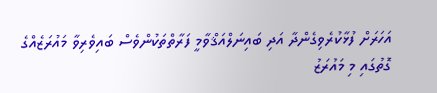އަހަރަށް ފުޅާކުރެވިގެންދާ އަދި ބައިނަލްއަޤްވާމީ ފަރާތްތަކުންވެސް ބައިވެރިވާ މައުރަޒެއްގެ ގޮތުގައި މި މައުރަޒު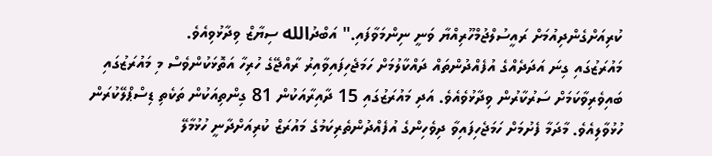ކުރިއަށްގެންދިއުމަށް ރައީސުލްޖުމްހޫރިއްޔާ ވަނީ ނިންމަވާފައި." އަބްދުالله ސިޔާޒް ވިދާޅުވިއެވެ.
މައުރަޒުގައި ގިނަ އަދަދެއްގެ އުފެއްދުންތައް ދައްކާލުމަށް ހަމަޖެހިފައިވާއިރު ރާއްޖޭގެ ހުރިހާ އަތޮޅަކުންވެސް މި މައުރަޒުގައި ބައިވެރިވާކަމަށް ސަރުކާރުން ވިދާޅުވެއެވެ. އަދި މައުރަޒުގައި 15 ދާއިރާއަކުން 81 ގިންތިއަކުން ތަކެތި ޑިސްޕްލޭކުރަން ހުޅުވާލިއެވެ. މާދަމާ ފެށުމަށް ހަމަޖެހިފައިވާ ދިވެހިންގެ އުފެއްދުންތެރިކަމުގެ މައުރަޒް ކުރިއަށްދާނީ ހުޅުމާލޭ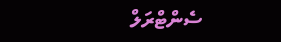ސެންޓްރަލް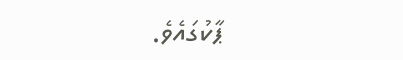ޕާކުގައެވެ.